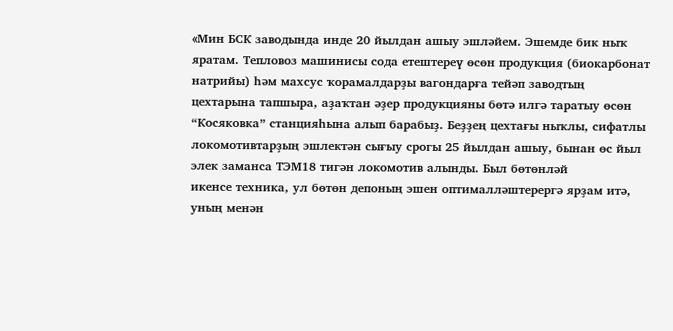«Мин БСК заводында инде 20 йылдан ашыу эшләйем. Эшемде бик ныҡ яратам. Тепловоз машинисы сода етештереү өсөн продукция (биокарбонат натрийы) һәм махсус ҡорамалдарҙы вагондарға тейәп заводтың цехтарына тапшыра, аҙаҡтан әҙер продукцияны бөтә илгә таратыу өсөн “Косяковка” станцияһына алып барабыҙ. Беҙҙең цехтағы ныҡлы, сифатлы локомотивтарҙың эшлектән сығыу срогы 25 йылдан ашыу, бынан өс йыл элек заманса ТЭМ18 тигән локомотив алынды. Был бөтөнләй
икенсе техника, ул бөтөн депоның эшен оптималләштерергә ярҙам итә, уның менән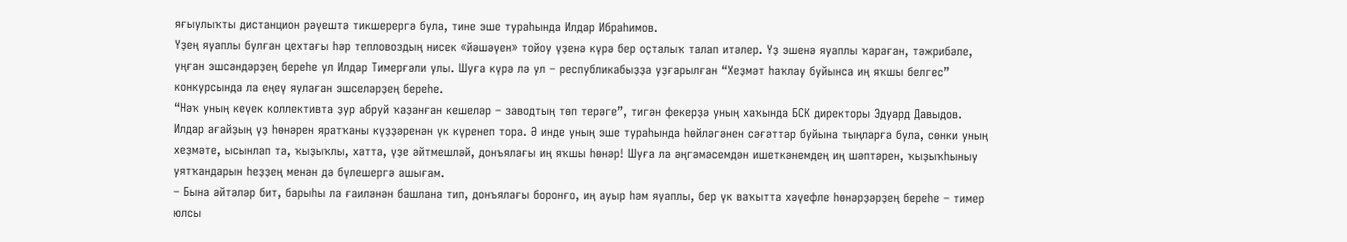яғыулыҡты дистанцион рәүештә тикшерергә була, тине эше тураһында Илдар Ибраһимов.
Үҙең яуаплы булған цехтағы һәр тепловоздың нисек «йәшәүен» тойоу үҙенә күрә бер оҫталыҡ талап итәлер. Үҙ эшенә яуаплы ҡараған, тәжрибәле, уңған эшсәндәрҙең береһе ул Илдар Тимерғәли улы. Шуға күрә лә ул – республикабыҙҙа уҙғарылған “Хеҙмәт һаҡлау буйынса иң яҡшы белгес” конкурсында ла еңеү яулаған эшселәрҙең береһе.
“Нәҡ уның кеүек коллективта ҙур абруй ҡаҙанған кешеләр – заводтың төп терәге”, тигән фекерҙә уның хаҡында БСК директоры Эдуард Давыдов.
Илдар ағайҙың үҙ һөнәрен яратҡаны күҙҙәренән үк күренеп тора. Ә инде уның эше тураһында һөйләгәнен сәғәттәр буйына тыңларға була, сөнки уның хеҙмәте, ысынлап та, ҡыҙыҡлы, хатта, үҙе әйтмешләй, донъялағы иң яҡшы һөнәр! Шуға ла әңгәмәсемдән ишеткәнемдең иң шәптәрен, ҡыҙыҡһыныу уятҡандарын һеҙҙең менән дә бүлешергә ашығам.
– Бына әйтәләр бит, барыһы ла ғаиләнән башлана тип, донъялағы боронғо, иң ауыр һәм яуаплы, бер үк ваҡытта хәүефле һөнәрҙәрҙең береһе – тимер юлсы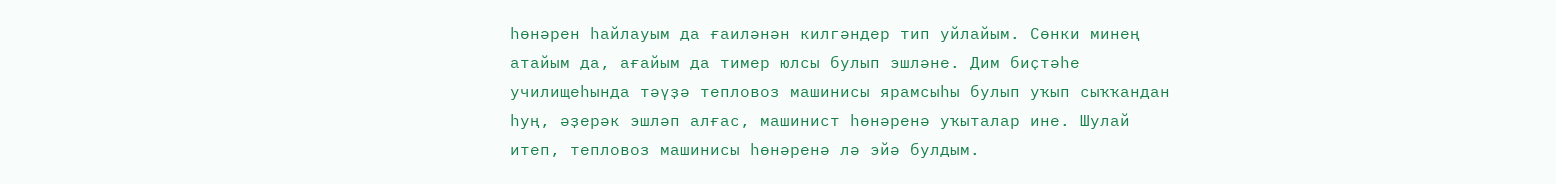һөнәрен һайлауым да ғаиләнән килгәндер тип уйлайым. Сөнки минең атайым да, ағайым да тимер юлсы булып эшләне. Дим биҫтәһе училищеһында тәүҙә тепловоз машинисы ярамсыһы булып уҡып сыҡҡандан һуң, әҙерәк эшләп алғас, машинист һөнәренә уҡыталар ине. Шулай итеп, тепловоз машинисы һөнәренә лә эйә булдым.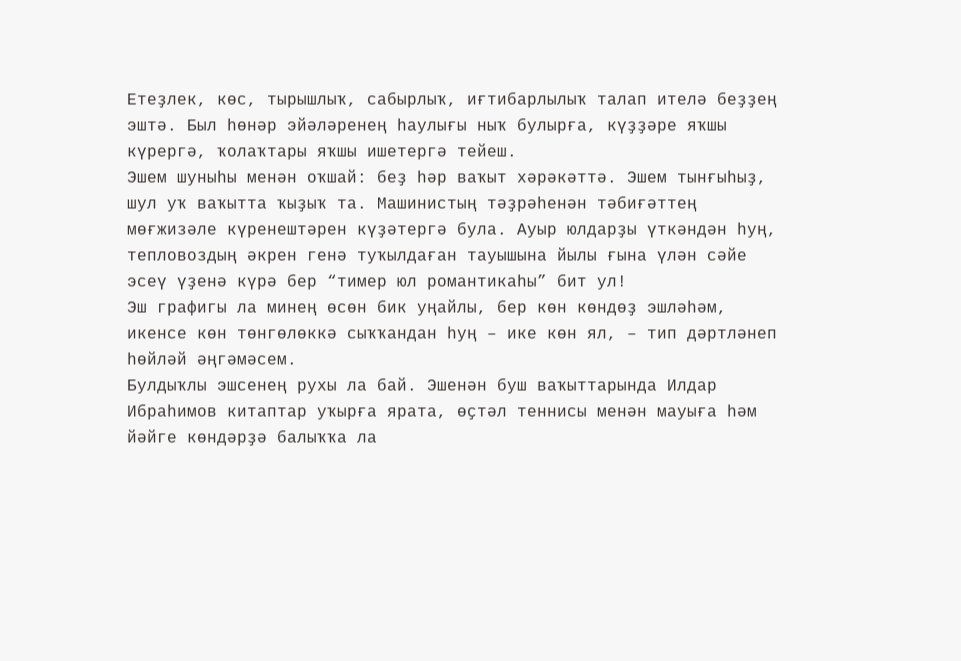Етеҙлек, көс, тырышлыҡ, сабырлыҡ, иғтибарлылыҡ талап ителә беҙҙең эштә. Был һөнәр эйәләренең һаулығы ныҡ булырға, күҙҙәре яҡшы күрергә, ҡолаҡтары яҡшы ишетергә тейеш.
Эшем шуныһы менән оҡшай: беҙ һәр ваҡыт хәрәкәттә. Эшем тынғыһыҙ, шул уҡ ваҡытта ҡыҙыҡ та. Машинистың тәҙрәһенән тәбиғәттең мөғжизәле күренештәрен күҙәтергә була. Ауыр юлдарҙы үткәндән һуң, тепловоздың әкрен генә туҡылдаған тауышына йылы ғына үлән сәйе эсеү үҙенә күрә бер “тимер юл романтикаһы” бит ул!
Эш графигы ла минең өсөн бик уңайлы, бер көн көндөҙ эшләһәм, икенсе көн төнгөлөккә сыҡҡандан һуң – ике көн ял, – тип дәртләнеп һөйләй әңгәмәсем.
Булдыҡлы эшсенең рухы ла бай. Эшенән буш ваҡыттарында Илдар Ибраһимов китаптар уҡырға ярата, өҫтәл теннисы менән мауыға һәм йәйге көндәрҙә балыҡҡа ла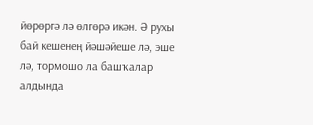йөрөргә лә өлгөрә икән. Ә рухы бай кешенең йәшәйеше лә, эше лә, тормошо ла башҡалар алдында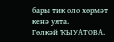бары тик оло хөрмәт кенә уята.
Гөлкәй ҠЫУАТОВА.